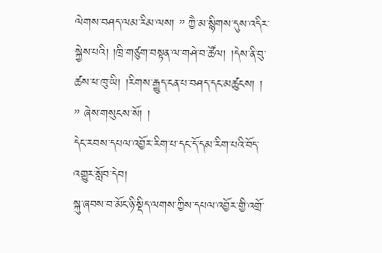ལེགས་བཤད་ལམ་རིམ་ལས། ” ཀྱཻ་མ་སྙིགས་དུས་འདིར་སྐྱེས་པའི། །ཁྲི་གཙུག་བསྟན་ལ་གཤེ་བ་ཚོལ། །དེས་ནི་བུ་ཚས་ཕ་ཁུ་ཡི། །རིགས་རྒྱུད་ངན་པ་བཤད་དང་མཚུངས། ། ” ཞེས་གསུངས་སོ། །
དེང་རབས་དཔལ་འབྱོར་རིག་པ་དང་དོ་དམ་རིག་པའི་བོད་འགྱུར་སློབ་དེབ།
སྐུ་ཞབས་བ་མོང་ཉི་སྡིད་ལགས་ཀྱིས་དཔལ་འབྱོར་གྱི་འགྲོ་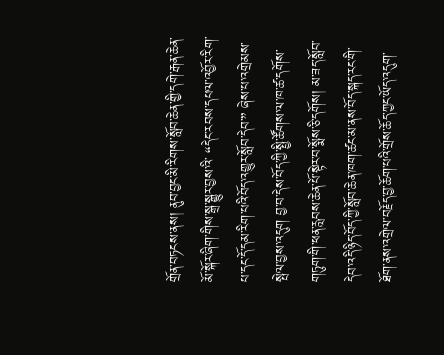གྲོན་བཏངས་ནས། ནུབ་བྱང་མི་རིགས་སློབ་ཆེན་གྱི་དགེ་རྒན་ཆེན་མོ་སྐོར་ཞིག་གིས་སྒྲ་སྒྱུར་བྱས་འི་ “དེང་རབས་དཔལ་འབྱོར་རིག་པ་དང་དོ་དམ་རིག་པའི་བོད་འགྱུར་སློབ་དེབ་” ཞེས་པ་འགྲེམས་སྤེལ་བྱས་འདུག བྱ་བ་དེས་བོད་ཀྱི་སྤྱི་ཚོགས་ལ་ཁ་ཚ་དགོས་གཏུག་གི་ཕན་རླབས་ཆེན་པོ་སྟེར་བ་སྨོས་ཅི་དགོས། མ་ཟད་སློབ་དེབ་འདི་ཉིད་བོད་ཀྱི་སློབ་ཆེན་ཁག་ཚང་མ་ནས་བོད་སྐད་རང་གི་ཐོག་ནས་འགྲེལ་བརྗོད་བྱ་ཆོག་པའི་གྲོས་ཆོད་ཀྱང་ཡོད་འདུག་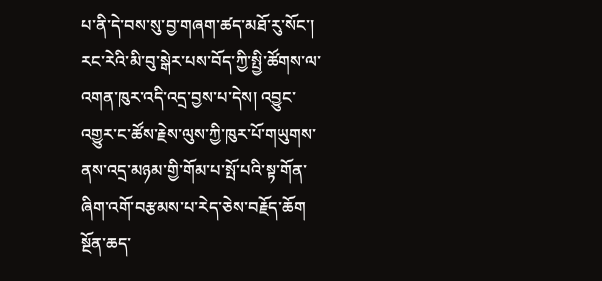པ་ནི་དེ་བས་སུ་བྱ་གཞག་ཚད་མཐོ་རུ་སོང་། རང་རེའི་མི་བུ་སྒེར་པས་བོད་ཀྱི་སྤྱི་ཚོགས་ལ་འགན་ཁུར་འདི་འདྲ་བྱས་པ་དེས། འབྱུང་འགྱུར་ང་ཚོས་རྗེས་ལུས་ཀྱི་ཁུར་པོ་གཡུགས་ནས་འདྲ་མཉམ་གྱི་གོམ་པ་སྤོ་པའི་སྟ་གོན་ཞིག་འགོ་བརྩམས་པ་རེད་ཅེས་བརྗོད་ཆོག སྔོན་ཆད་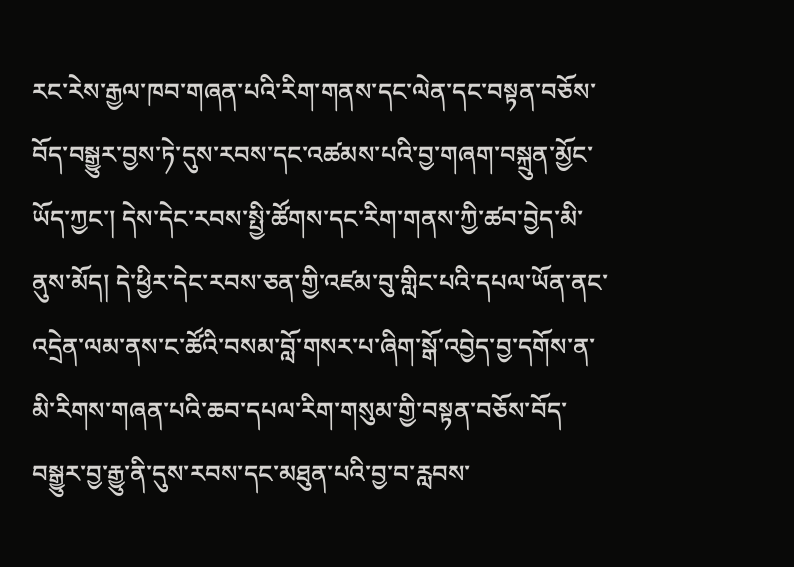རང་རེས་རྒྱལ་ཁབ་གཞན་པའི་རིག་གནས་དང་ལེན་དང་བསྟན་བཅོས་བོད་བསྒྱུར་བྱས་ཏེ་དུས་རབས་དང་འཚམས་པའི་བྱ་གཞག་བསྐྲུན་མྱོང་ཡོད་ཀྱང་། དེས་དེང་རབས་སྤྱི་ཚོགས་དང་རིག་གནས་ཀྱི་ཚབ་བྱེད་མི་ནུས་མོད། དེ་ཕྱིར་དེང་རབས་ཅན་གྱི་འཛམ་བུ་གླིང་པའི་དཔལ་ཡོན་ནང་འདྲེན་ལམ་ནས་ང་ཚོའི་བསམ་བློ་གསར་པ་ཞིག་སྒོ་འབྱེད་བྱ་དགོས་ན་མི་རིགས་གཞན་པའི་ཆབ་དཔལ་རིག་གསུམ་གྱི་བསྟན་བཅོས་བོད་བསྒྱུར་བྱ་རྒྱུ་ནི་དུས་རབས་དང་མཐུན་པའི་བྱ་བ་རླབས་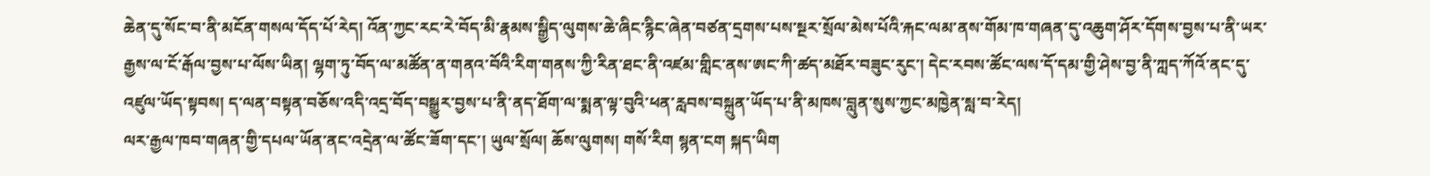ཆེན་དུ་སོང་བ་ནི་མངོན་གསལ་དོད་པོ་རེད། འོན་ཀྱང་རང་རེ་བོད་མི་རྣམས་སྒྱིད་ལུགས་ཆེ་ཞིང་རྙིང་ཞེན་བཙན་དྲགས་པས་སྔར་སྲོལ་མེས་པོའི་རྐང་ལམ་ནས་གོམ་ཁ་གཞན་དུ་འཆུག་ཤོར་དོགས་བྱས་པ་ནི་ཡར་རྒྱས་ལ་ངོ་རྒོལ་བྱས་པ་ལོས་ཡིན། ལྷག་ཏུ་བོད་ལ་མཚོན་ན་གནའ་བོའི་རིག་གནས་ཀྱི་རིན་ཐང་ནི་འཛམ་གླིང་ནས་ཨང་ཀི་ཚད་མཐོར་བཟུང་རུང་། དེང་རབས་ཚོང་ལས་དོ་དམ་གྱི་ཤེས་བྱ་ནི་ཀླད་ཀོའོ་ནང་དུ་འཛུལ་ཡོད་སྟབས། ད་ལན་བསྟན་བཅོས་འདི་འདྲ་བོད་བསྒྱུར་བྱས་པ་ནི་ནད་ཐོག་ལ་སྨན་ལྟ་བུའི་ཕན་རླབས་བསྐྲུན་ཡོད་པ་ནི་མཁས་བླུན་སུས་ཀྱང་མཁྱེན་སླ་བ་རེད།
ལར་རྒྱལ་ཁབ་གཞན་གྱི་དཔལ་ཡོན་ནང་འདྲེན་ལ་ཚོང་ཟོག་དང་། ཡུལ་སྲོལ། ཆོས་ལུགས། གསོ་རིག སྙན་ངག སྐད་ཡིག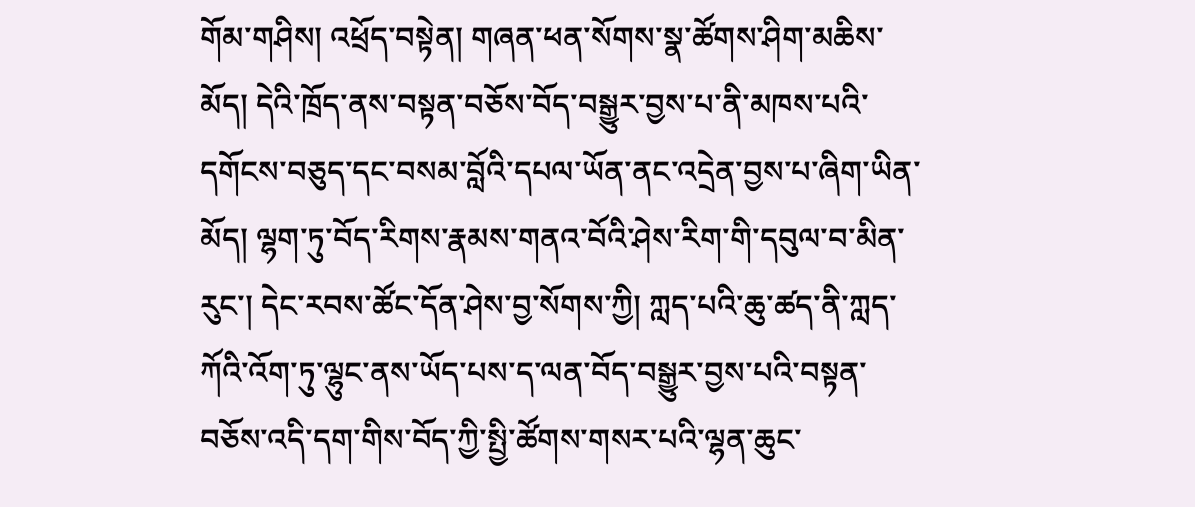གོམ་གཤིས། འཕྲོད་བསྟེན། གཞན་ཕན་སོགས་སྣ་ཚོགས་ཤིག་མཆིས་མོད། དེའི་ཁྲོད་ནས་བསྟན་བཅོས་བོད་བསྒྱུར་བྱས་པ་ནི་མཁས་པའི་དགོངས་བཅུད་དང་བསམ་བློའི་དཔལ་ཡོན་ནང་འདྲེན་བྱས་པ་ཞིག་ཡིན་མོད། ལྷག་ཏུ་བོད་རིགས་རྣམས་གནའ་བོའི་ཤེས་རིག་གི་དབུལ་བ་མིན་རུང་། དེང་རབས་ཚོང་དོན་ཤེས་བྱ་སོགས་ཀྱི། ཀླད་པའི་ཆུ་ཚད་ནི་ཀླད་ཀོའི་འོག་ཏུ་ལྷུང་ནས་ཡོད་པས་ད་ལན་བོད་བསྒྱུར་བྱས་པའི་བསྟན་བཅོས་འདི་དག་གིས་བོད་ཀྱི་སྤྱི་ཚོགས་གསར་པའི་ལྷན་ཆུང་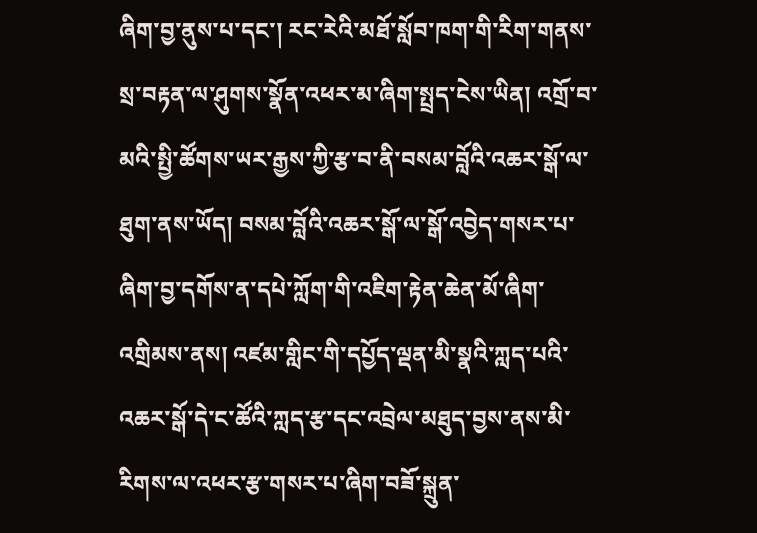ཞིག་བྱ་ནུས་པ་དང་། རང་རེའི་མཐོ་སློབ་ཁག་གི་རིག་གནས་སྲ་བརྟན་ལ་ཤུགས་སྣོན་འཕར་མ་ཞིག་སྤྲད་ངེས་ཡིན། འགྲོ་བ་མའི་སྤྱི་ཚོགས་ཡར་རྒྱས་ཀྱི་རྩ་བ་ནི་བསམ་བློའི་འཆར་སྒོ་ལ་ཐུག་ནས་ཡོད། བསམ་བློའི་འཆར་སྒོ་ལ་སྒོ་འབྱེད་གསར་པ་ཞིག་བྱ་དགོས་ན་དཔེ་ཀློག་གི་འཇིག་རྟེན་ཆེན་མོ་ཞིག་འགྲིམས་ནས། འཛམ་གླིང་གི་དཔྱོད་ལྡན་མི་སྣའི་ཀླད་པའི་འཆར་སྒོ་དེ་ང་ཚོའི་ཀླད་རྩ་དང་འབྲེལ་མཐུད་བྱས་ནས་མི་རིགས་ལ་འཕར་རྩ་གསར་པ་ཞིག་བཟོ་སྐྲུན་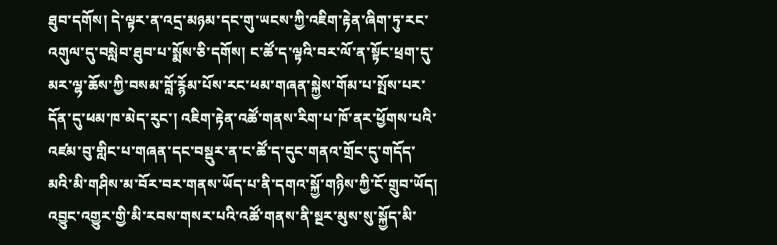ཐུབ་དགོས། དེ་ལྟར་ན་འདྲ་མཉམ་དང་གུ་ཡངས་ཀྱི་འཇིག་རྟེན་ཞིག་ཏུ་རང་འགུལ་དུ་བསླེབ་ཐུབ་པ་སྨོས་ཅི་དགོས། ང་ཚོ་ད་ལྟའི་བར་ལོ་ན་སྟོང་ཕྲག་དུ་མར་ལྷ་ཆོས་ཀྱི་བསམ་བློ་རྙོམ་པོས་རང་ཕམ་གཞན་སྐྱེས་གོམ་པ་སྤོས་པར་དོན་དུ་ཕམ་ཁ་མེད་རུང་། འཇིག་རྟེན་འཚོ་གནས་རིག་པ་ཁོ་ནར་ཕྱོགས་པའི་འཛམ་བུ་གླིང་པ་གཞན་དང་བསྡུར་ན་ང་ཚོ་ད་དུང་གནའ་གྲོང་དུ་གདོད་མའི་མི་གཤིས་མ་བོར་བར་གནས་ཡོད་པ་ནི་དགའ་སྐྱོ་གཉིས་ཀྱི་ངོ་གྲུབ་ཡོད། འབྱུང་འགྱུར་གྱི་མི་རབས་གསར་པའི་འཚོ་གནས་ནི་སྔར་མུས་སུ་སྐྱོད་མི་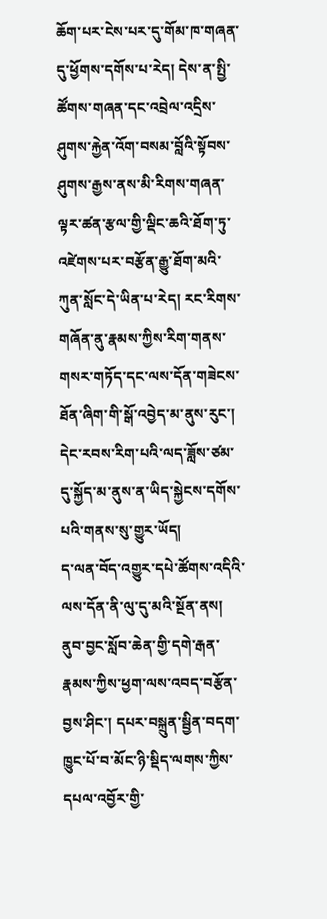ཆོག་པར་ངེས་པར་དུ་གོམ་ཁ་གཞན་དུ་ཕྱོགས་དགོས་པ་རེད། དེས་ན་སྤྱི་ཚོགས་གཞན་དང་འབྲེལ་འདྲིས་ཤུགས་རྐྱེན་འོག་བསམ་བློའི་སྟོབས་ཤུགས་རྒྱས་ནས་མི་རིགས་གཞན་ལྟར་ཚན་རྩལ་གྱི་ལྡིང་ཆའི་ཐོག་ཏུ་འཛེགས་པར་བརྩོན་རྒྱུ་ཐོག་མའི་ཀུན་སློང་དེ་ཡིན་པ་རེད། རང་རིགས་གཞོན་ནུ་རྣམས་ཀྱིས་རིག་གནས་གསར་གཏོད་དང་ལས་དོན་གཟེངས་ཐོན་ཞིག་གི་སྒོ་འབྱེད་མ་ནུས་རུང་། དེང་རབས་རིག་པའི་ལད་ཟློས་ཙམ་དུ་སྐྱོད་མ་ནུས་ན་ཡིད་སྐྱེངས་དགོས་པའི་གནས་སུ་གྱུར་ཡོད།
ད་ལན་བོད་འགྱུར་དཔེ་ཚོགས་འདིའི་ལས་དོན་ནི་ལུ་དུ་མའི་སྔོན་ནས། ནུབ་བྱང་སློབ་ཆེན་གྱི་དགེ་རྒན་རྣམས་ཀྱིས་ཕྱག་ལས་འབད་བརྩོན་བྱས་ཤིང་། དཔར་བསྐྲུན་སྦྱིན་བདག་ཁྱུང་པོ་བ་མོང་ཉི་སྡིད་ལགས་ཀྱིས་དཔལ་འབྱོར་གྱི་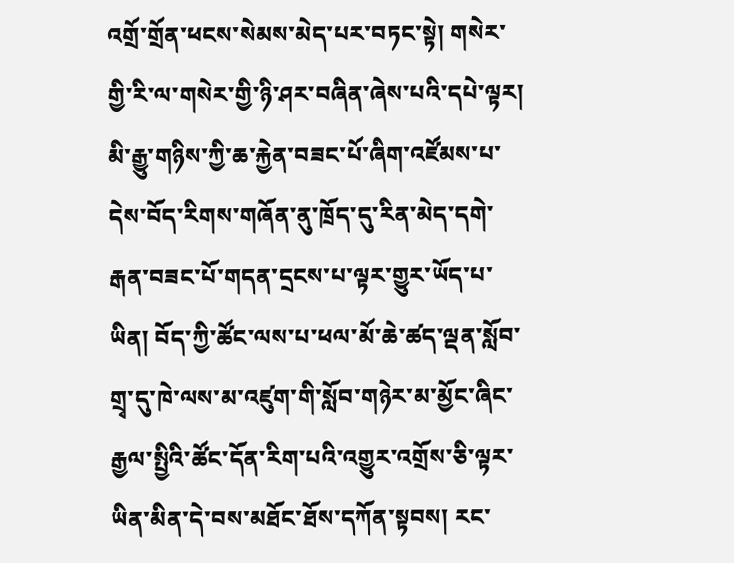འགྲོ་གྲོན་ཕངས་སེམས་མེད་པར་བཏང་སྟེ། གསེར་གྱི་རི་ལ་གསེར་གྱི་ཉི་ཤར་བཞིན་ཞེས་པའི་དཔེ་ལྟར། མི་རྒྱུ་གཉིས་ཀྱི་ཆ་རྐྱེན་བཟང་པོ་ཞིག་འཛོམས་པ་དེས་བོད་རིགས་གཞོན་ནུ་ཁྲོད་དུ་རིན་མེད་དགེ་རྒན་བཟང་པོ་གདན་དྲངས་པ་ལྟར་གྱུར་ཡོད་པ་ཡིན། བོད་ཀྱི་ཚོང་ལས་པ་ཕལ་མོ་ཆེ་ཚད་ལྡན་སློབ་གྲྭ་དུ་ཁེ་ལས་མ་འཛུག་གི་སློབ་གཉེར་མ་མྱོང་ཞིང་རྒྱལ་སྤྱིའི་ཚོང་དོན་རིག་པའི་འགྱུར་འགྲོས་ཅི་ལྟར་ཡིན་མིན་དེ་བས་མཐོང་ཐོས་དཀོན་སྟབས། རང་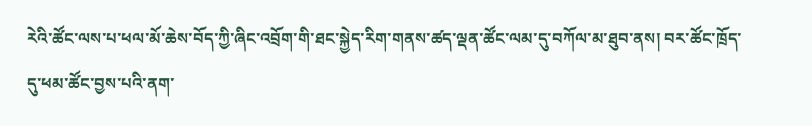རེའི་ཚོང་ལས་པ་ཕལ་མོ་ཆེས་བོད་ཀྱི་ཞིང་འབྲོག་གི་ཐང་སྐྱེད་རིག་གནས་ཚད་ལྡན་ཚོང་ལམ་དུ་བཀོལ་མ་ཐུབ་ནས། བར་ཚོང་ཁྲོད་དུ་ཕམ་ཚོང་བྱས་པའི་ནག་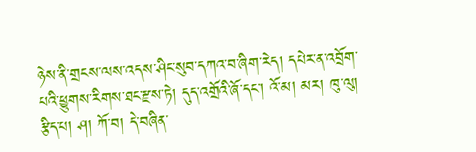ཉེས་ནི་གྲངས་ལས་འདས་ཤིང་སུབ་དཀའ་བ་ཞིག་རེད། དཔེར་ན་འབྲོག་པའི་ཕྱུགས་རིགས་ཐང་རྫས་ཏེ། དུད་འགྲོའི་ཞོ་དང་། འོ་མ། མར། ཁུ་ལུ། རྩིད་པ། ཤ། ཀོ་བ། དེ་བཞིན་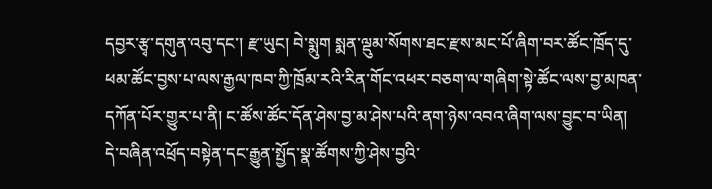དབྱར་རྩྭ་དགུན་འབུ་དང་། རྫ་ཡུང། བེ་སྨུག སྨན་ལྡུམ་སོགས་ཐང་རྫས་མང་པོ་ཞིག་བར་ཚོང་ཁྲོད་དུ་ཕམ་ཚོང་བྱས་པ་ལས་རྒྱལ་ཁབ་ཀྱི་ཁྲོམ་རའི་རིན་གོང་འཕར་བཅག་ལ་གཞིག་སྟེ་ཚོང་ལས་བྱ་མཁན་དཀོན་པོར་གྱུར་པ་ནི། ང་ཚོས་ཚོང་དོན་ཤེས་བྱ་མ་ཤེས་པའི་ནག་ཉེས་འབའ་ཞིག་ལས་བྱུང་བ་ཡིན། དེ་བཞིན་འཕྲོད་བསྟེན་དང་རྒྱུན་སྤྱོད་སྣ་ཚོགས་ཀྱི་ཤེས་བྱའི་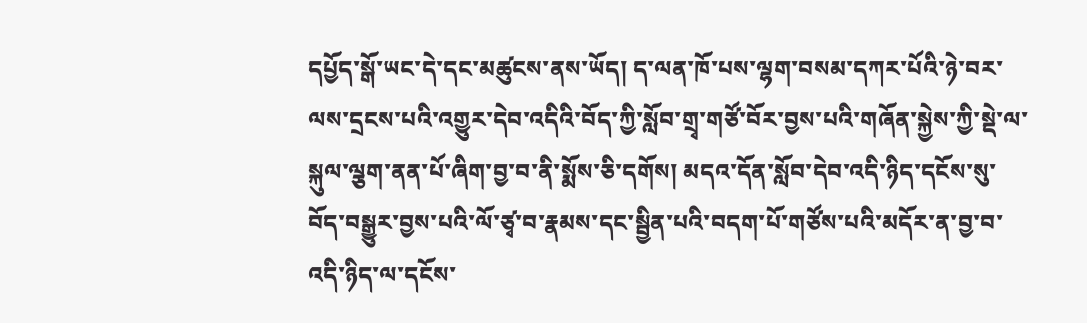དཔྱོད་སྒོ་ཡང་དེ་དང་མཚུངས་ནས་ཡོད། ད་ལན་ཁོ་པས་ལྷག་བསམ་དཀར་པོའི་ཉེ་བར་ལས་དྲངས་པའི་འགྱུར་དེབ་འདིའི་བོད་ཀྱི་སློབ་གྲྭ་གཙོ་བོར་བྱས་པའི་གཞོན་སྐྱེས་ཀྱི་སྡེ་ལ་སྐུལ་ལྕག་ནན་པོ་ཞིག་བྱ་བ་ནི་སྨོས་ཅི་དགོས། མདའ་དོན་སློབ་དེབ་འདི་ཉིད་དངོས་སུ་བོད་བསྒྱུར་བྱས་པའི་ལོ་ཙྭ་བ་རྣམས་དང་སྦྱིན་པའི་བདག་པོ་གཙོས་པའི་མདོར་ན་བྱ་བ་འདི་ཉིད་ལ་དངོས་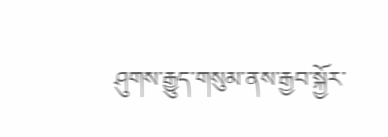ཤུགས་རྒྱུད་གསུམ་ནས་རྒྱབ་སྐྱོར་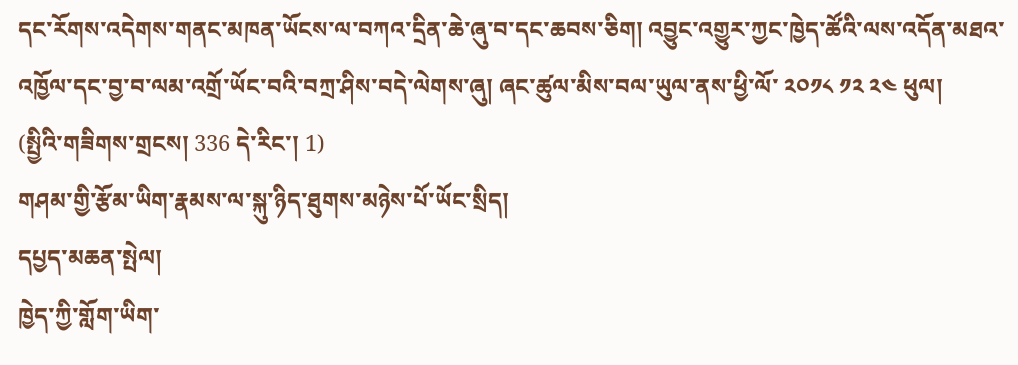དང་རོགས་འདེགས་གནང་མཁན་ཡོངས་ལ་བཀའ་དྲིན་ཆེ་ཞུ་བ་དང་ཆབས་ཅིག། འབྱུང་འགྱུར་ཀྱང་ཁྱེད་ཚོའི་ལས་འདོན་མཐའ་འཁྱོལ་དང་བྱ་བ་ལམ་འགྲོ་ཡོང་བའི་བཀྲ་ཤིས་བདེ་ལེགས་ཞུ། ཞང་ཚུལ་མིས་བལ་ཡུལ་ནས་ཕྱི་ལོ་ ༢༠༡༨ ༡༢ ༢༤ ཕུལ།
(སྤྱིའི་གཟིགས་གྲངས། 336 དེ་རིང་། 1)
གཤམ་གྱི་རྩོམ་ཡིག་རྣམས་ལ་སྐུ་ཉིད་ཐུགས་མཉེས་པོ་ཡོང་སྲིད།
དཔྱད་མཆན་སྤེལ།
ཁྱེད་ཀྱི་གློག་ཡིག་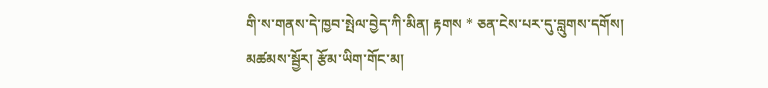གི་ས་གནས་དེ་ཁྱབ་སྤེལ་བྱེད་ཀི་མིན། རྟགས * ཅན་ངེས་པར་དུ་བླུགས་དགོས།
མཚམས་སྦྱོར། རྩོམ་ཡིག་གོང་མ།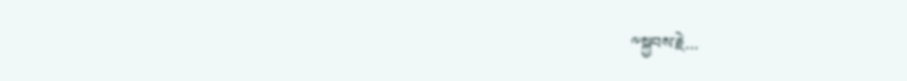༸སྐྱབས་རྗེ…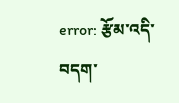error: རྩོམ་འདི་བདག་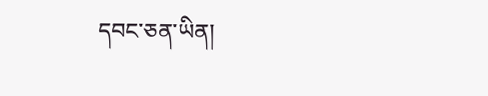དབང་ཅན་ཡིན།